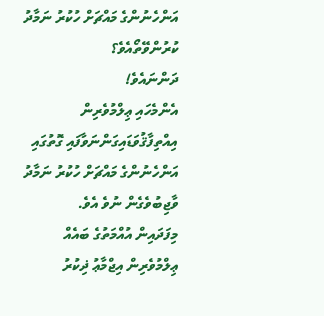އަންހެނުންގެ މައްޗަށް ހުކުރު ނަމާދު ކުރުންވޭތޯއެވެ؟
ދަންނައެވެ!
އެންމެހައި ޢިލްމުވެރިން އިއްތިފާޤުވަޑައިގަންނަވާފައި ގޮތުގައި އަންހެނުންގެ މައްޗަށް ހުކުރު ނަމާދު ވާޖިބުވެގެން ނުވެ އެވެ.
މިފަދައިން އުއްމަތުގެ ބައެއް ޢިލްމުވެރިން އިޖްމާޢު ޛިކުރު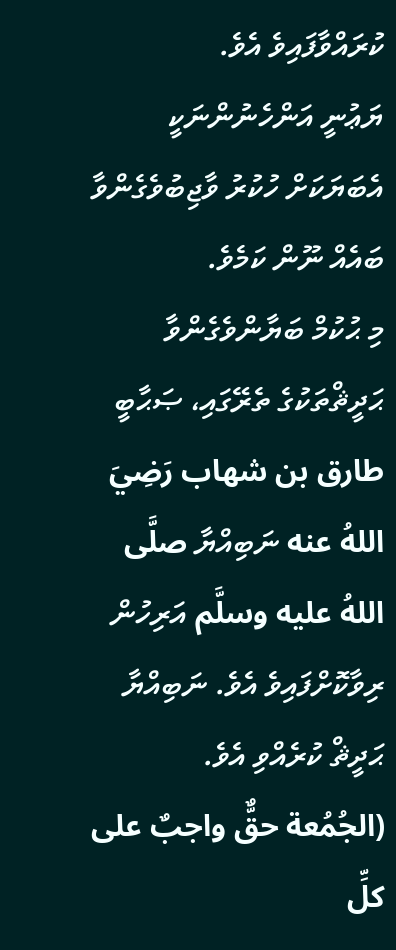ކުރައްވާފައިވެ އެވެ.
ޔަޢުނީ އަންހެނުންނަކީ އެބަޔަކަށް ހުކުރު ވާޖިބުވެގެންވާ ބައެއް ނޫން ކަމެވެ.
މި ޙުކުމް ބަޔާންވެގެންވާ ޙަދީޘްތަކުގެ ތެރޭގައި، ޞަޙާބީ طارق بن شهاب رَضِيَ اللهُ عنه ނަބިއްޔާ صلَّى اللهُ عليه وسلَّم އަރިހުން ރިވާކޮށްފައިވެ އެވެ. ނަބިއްޔާ ޙަދީޘް ކުރެއްވި އެވެ.
(الجُمُعة حقٌّ واجبٌ على كلِّ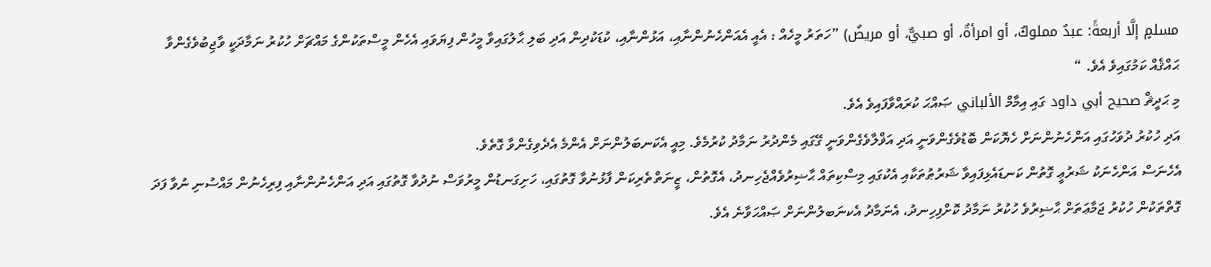مسلمٍ إلَّا أربعةً: عبدٌ مملوكٌ، أو امرأةٌ، أو صبيٌّ، أو مريضٌ) ”ހަތަރު މީހެއް : އެއީ އެއަންހެނުންނާއި، އަޅުންނާއި، ކުޑަކުދިން އަދި ބަލި ޙާލުގައިވާ މީހުން ފިޔަވައި އެހެން މީސްތަކުންގެ މައްޗަށް ހުކުރު ނަމާދަކީ ވާޖިބުވެގެންވާ ޙައްޤެއް ކަމުގައިވެ އެވެ. “
މި ޙަދީޘް صحيح أبي داود ގައި އިމާމް الألباني ޞައްޙަ ކުރައްވާފައިވެ އެވެ.
އަދި ހުކުރު ދުވަހުގައި އަންހެނުންނަށް ހެޔޮކަން ބޮޑުވެގެންވަނީ އަދި އަޥްލާވެގެންވަނީ ގޭގައި މެންދުރު ނަމާދު ކުރުމެވެ. މިއީ އެކަނބަލުންނަށް އެންމެ އެދެވިގެންވާ ގޮތެވެ.
އެހެނަސް އަންހެނަކު ޝަރުޢީ ގޮތުން ކަނޑައެޅިފައިވާ ޝަރުޠުތަކާއި އެކުގައި މިސްކިތައް ޙާޟިރުވެއްޖެހިނދު، އެގޮތުން، ޒީނަތްތެރިކަން ފާޅުނުވާ ގޮތުގައި، ހަށިގަނޑުން މީރުވަސް ނުދުވާ ގޮތުގައި އަދި އަންހެނުންނާއި ފިރިހެނުން މައްސުނި ނުވާ ފަދަ ގޮތްތަކުން ހުކުރު ޖަމާޢަތަށް ޙާޟިރުވެ ހުކުރު ނަމާދު ކޮށްފިހިނދު، އެނަމާދު އެކނަބލުންނަށް ޞައްޙަވާނެ އެވެ.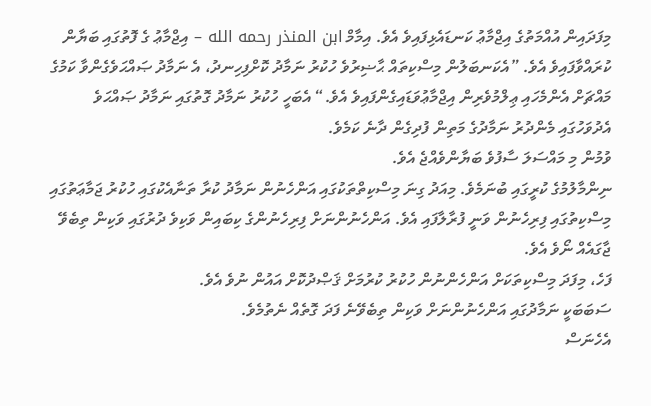މިފަދައިން އުއްމަތުގެ އިޖްމާޢު ކަނޑައެޅިފައިވެ އެވެ. އިމާމް ابن المنذر رحمه الله – އިޖްމާޢު ގެ ފޮތުގައި ބަޔާން ކުރައްވާފައިވެ އެވެ. ”އެކަނބަލުން މިސްކިތައް ޙާޟިރުވެ ހުކުރު ނަމާދު ކޮށްފިހިނދު، އެ ނަމާދު ޞައްޙަވެގެންވާ ކަމުގެ މައްޗަށް އެންމެހައި ޢިލްމުވެރިން އިޖްމާޢުވަޑައިގެންފައިވެ އެވެ.“ އެބަހީ ހުކުރު ނަމާދު ގޮތުގައި ނަމާދު ޞައްޙަވެ އެދުވަހުގައި މެންދުރު ނަމާދުގެ މަތިން ފުދިގެން ދާނެ ކަމެވެ.
ވުމުން މި މައްސަލަ ސާފުވެ ބަޔާންވެއްޖެ އެވެ.
ނިންމާލުމުގެ ކުރީގައި ބުނަމެވެ. މިއަދު ގިނަ މިސްކިތްތަކުގައި އަންހެނުން ނަމާދު ކުރާ ތަނާއެކުގައި ހުކުރު ޖަމާޢަތުގައި މިސްކިތުގައި ފިރިހެނުން ވަނީ ފުރާލާފައި އެވެ. އަންހެނުންނަށް ފިރިހެނުންގެ ކިބައިން ވަކިވެ ދުރުގައި ވަކިން ތިބެވޭ ޖާގައެއް ނޯވެ އެވެ.
ފަހެ، މިފަދަ މިސްކިތަކަށް އަންހެންނުން ހުކުރު ކުރުމަށް ޤަޞްދުކޮށް އައުން ނުވެ އެވެ.
ސަބަބަކީ ނަމާދުގައި އަންހެނުންނަށް ވަކިން ތިބެވޭނެ ފަދަ ގޮތެއް ނެތުމެވެ.
އެހެނަސް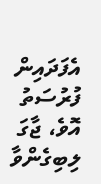އެފަދައިން ފުރުސަތު އޮވެ، ޖާގަ ލިބިގެންވާ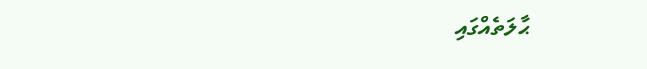ޙާލަތެއްގައި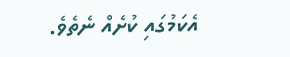އެކަމުގައި ކުށެއް ނެތެވެ.